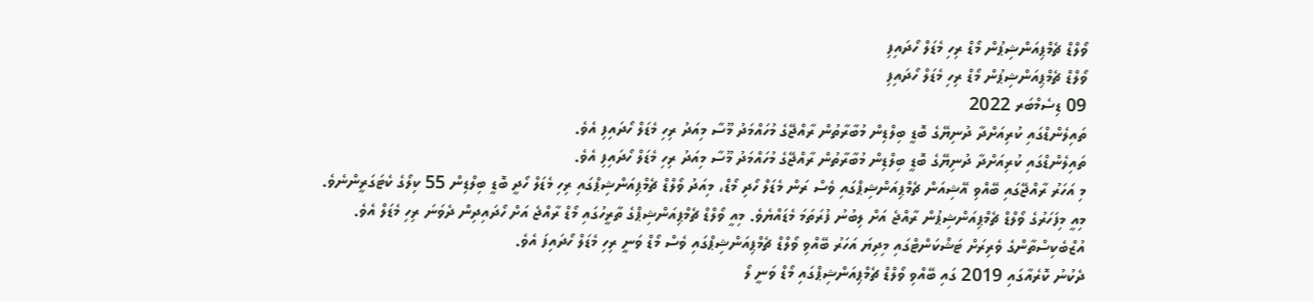ވޯލްޑް ޗެމްޕިއަންޝިޕުން މޯޑް ރިހި މެޑަލް ހޯދައިފި
ވޯލްޑް ޗެމްޕިއަންޝިޕުން މޯޑް ރިހި މެޑަލް ހޯދައިފި
09 ޑިސެމްބަރ 2022
ތައިލެންޑްގައި ކުރިއަށްދާ ދުނިޔޭގެ ބޮޑީ ބިލްޑިން މުބާރާތުން ރާއްޖޭގެ މުހައްމަދު މޫސާ މިއަދު ރިހި މެޑަލް ހޯދައިފި އެވެ.
ތައިލެންޑްގައި ކުރިއަށްދާ ދުނިޔޭގެ ބޮޑީ ބިލްޑިން މުބާރާތުން ރާއްޖޭގެ މުހައްމަދު މޫސާ މިއަދު ރިހި މެޑަލް ހޯދައިފި އެވެ.
މި އަހަރު ރާއްޖޭގައި ބޭއްވި އޭޝިއަން ޗެމްޕިއަންޝިޕްގައި ވެސް ރަން މެޑަލް ހޯދި މޯޑް، މިއަދު ވޯލްޑް ޗެމްޕިއަންޝިޕްގައި ރިހި މެޑަލް ހޯދީ ބޮޑީ ބިލްޑިން 55 ކިލޯގެ ކެޓަގަރީންނެވެ.
މިއީ މިފަހަރުގެ ވޯލްޑް ޗެމްޕިއަންޝިޕުން ރާއްޖެ އަށް ލިބުނު ފުރަތަމަ މެޑައްޔެވެ. މިއީ ވޯލްޑް ޗެމްޕިއަންޝިޕްގެ ތާރީހުގައި މޯޑް ރާއްޖެ އަށް ހޯދައިދިން ދެވަނަ ރިހި މެޑަލް އެވެ. އުޒްބެކިސްތާންގެ ވެރިރަށް ޓަޝްކަންޓްގައި މިދިޔަ އަހަރު ބޭއްވި ވޯލްޑް ޗެމްޕިއަންޝިޕްގައި ވެސް މޯޑް ވަނީ ރިހި މެޑަލް ހޯދައިފަ އެވެ.
ދެކުނު ކޮރެއާގައި 2019 ގައި ބޭއްވި ވޯލްޑް ޗެމްޕިއަންޝިޕްގައި މޯޑް ވަނީ ލޯ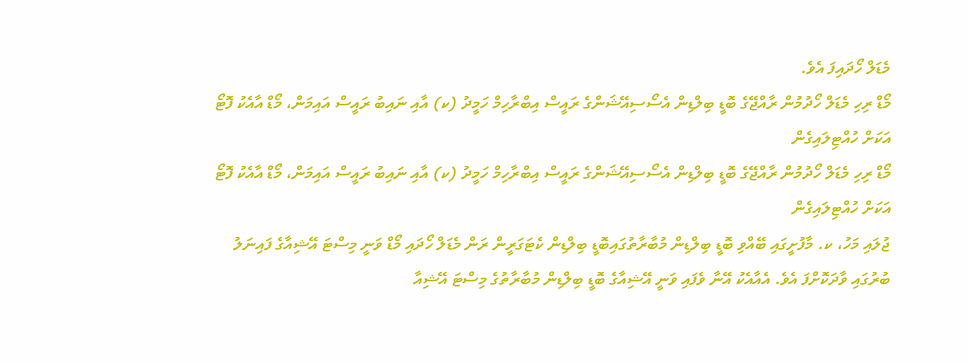މެޑަލް ހޯދައިފަ އެވެ.
މޯޑް ރިހި މެޑަލް ހޯދުމުން ރާއްޖޭގެ ބޮޑީ ބިލްޑިން އެސޯސިއޭޝަންގެ ރައީސް އިބްރާހިމް ހަމީދު (ކ) އާއި ނައިބު ރައީސް އައިމަން، މޯޑް އާއެކު ފޮޓޯ އަކަށް ހުއްޓިލައިގެން
މޯޑް ރިހި މެޑަލް ހޯދުމުން ރާއްޖޭގެ ބޮޑީ ބިލްޑިން އެސޯސިއޭޝަންގެ ރައީސް އިބްރާހިމް ހަމީދު (ކ) އާއި ނައިބު ރައީސް އައިމަން، މޯޑް އާއެކު ފޮޓޯ އަކަށް ހުއްޓިލައިގެން
ޖުލައި މަހު، ކ. މާފުށީގައި ބޭއްވި ބޮޑީ ބިލްޑިން މުބާރާތުގައިބޮޑީ ބިލްޑިން ކެޓަގަރީން ރަން މެޑަލް ހޯދައި މޯޑް ވަނީ މިސްޓަ އޭޝިއާގެ ފައިނަލު ބުރުގައި ވާދަކޮށްފަ އެވެ. އެއާއެކު އޭނާ ވެފައި ވަނީ އޭޝިއާގެ ބޮޑީ ބިލްޑިން މުބާރާތުގެ މިސްޓަ އޭޝިއާ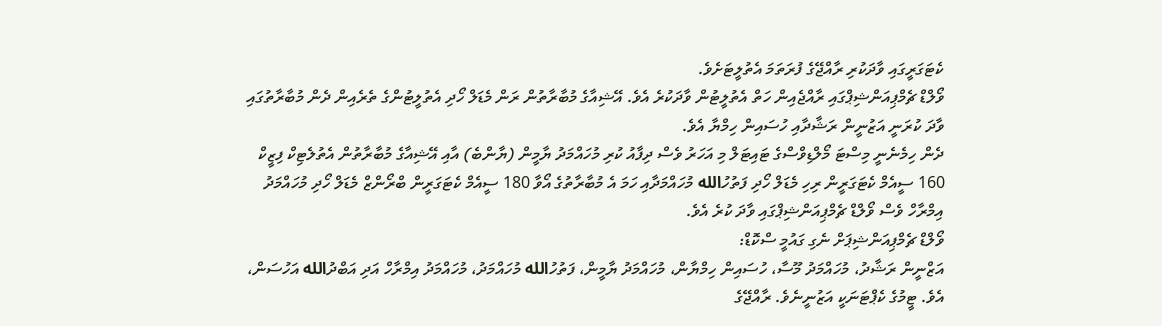ކެޓަގަރީގައި ވާދަކުރި ރާއްޖޭގެ ފުރަތަމަ އެތުލީޓަށެވެ.
ވޯލްޑް ޗެމްޕިއަންޝިޕްގައި ރާއްޖެއިން ހަތް އެތުލީޓުން ވާދަކުރެ އެވެ. އޭޝިއާގެ މުބާރާތުން ރަން މެޑަލް ހޯދި އެތުލީޓުންގެ ތެރެއިން ދެން މުބާރާތުގައި ވާދަ ކުރަނީ އަޒުނީން ރަޝާދާއި ހުސައިން ހިމްޔާ އެވެ.
ދެން ހިމެނެނީ މިސްޓަ މޯލްޑިވްސްގެ ޓައިޓަލް މި އަހަރު ވެސް ދިފާއު ކުރި މުހައްމަދު ޔާމީން (ޔާންބެ) އާއި އޭޝިއާގެ މުބާރާތުން އެތުލެޓިކް ފިޒީކް 160 ސީއެމް ކެޓަގަރީން ރިހި މެޑަލް ހޯދި ފަތުހުالله މުހައްމަދާއި ހަމަ އެ މުބާރާތުގެ އޯވާ 180 ސީއެމް ކެޓަގަރީން ބްރޯންޒް މެޑަލް ހޯދި މުހައްމަދު އިމްރާހް ވެސް ވޯލްޑް ޗެމްޕިއަންޝިޕްގައި ވާދަ ކުރެ އެވެ.
ވޯލްޑް ޗެމްޕިއަންޝިޕަށް ނެގި ގައުމީ ސްކޮޑް:
އަޒްނީން ރަޝާދު، މުހައްމަދު މޫސާ، ހުސައިން ހިމްޔާން، މުހައްމަދު ޔާމީން، ފަތުހުالله މުހައްމަދު، މުހައްމަދު އިމްރާހް އަދި އަބްދުالله އަހުސަން، އެވެ. ޓީމުގެ ކެޕްޓަނަކީ އަޒުނީނެވެ. ރާއްޖޭގެ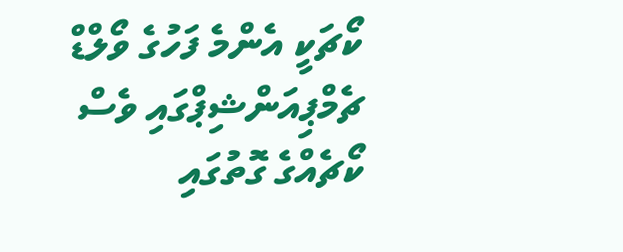ކޯޗަކީ އެންމެ ފަހުގެ ވޯލްޑް ޗެމްޕިއަންޝިޕްގައި ވެސް ކޯޗެއްގެ ގޮތުގައި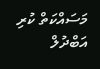މަސައްކަތް ކުރި އަބްދުލް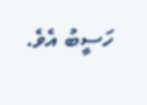ހަސީބު އެވެ.